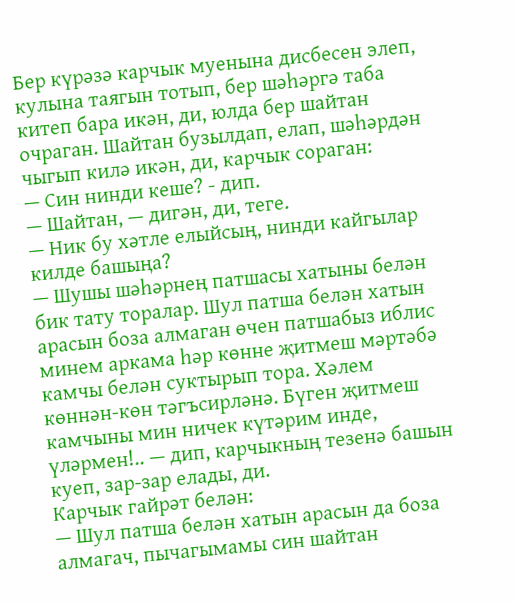Бер күрәзә карчык муенына дисбесен элеп, кулына таягын тотып, бер шәһәргә таба китеп бара икән, ди, юлда бер шайтан очраган. Шайтан бузылдап, елап, шәһәрдән чыгып килә икән, ди, карчык сораган:
— Син нинди кеше? - дип.
— Шайтан, — дигән, ди, теге.
— Ник бу хәтле елыйсың, нинди кайгылар килде башыңа?
— Шушы шәһәрнең патшасы хатыны белән бик тату торалар. Шул патша белән хатын арасын боза алмаган өчен патшабыз иблис минем аркама һәр көнне җитмеш мәртәбә камчы белән суктырып тора. Хәлем көннән-көн тәгъсирләнә. Бүген җитмеш камчыны мин ничек күтәрим инде, үләрмен!.. — дип, карчыкның тезенә башын куеп, зар-зар елады, ди.
Карчык гайрәт белән:
— Шул патша белән хатын арасын да боза алмагач, пычагымамы син шайтан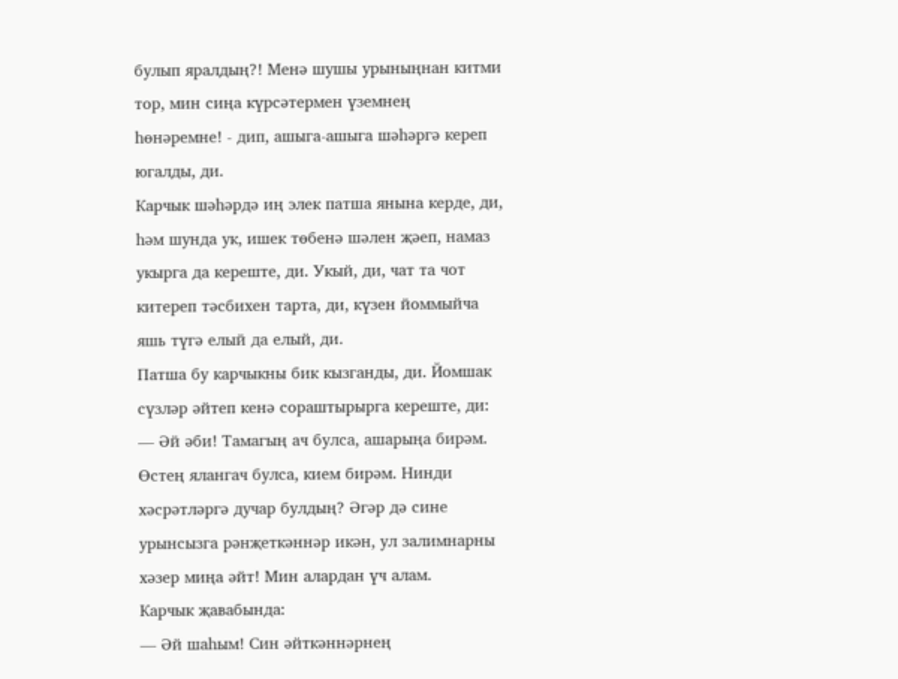булып яралдың?! Менә шушы урыныңнан китми тор, мин сиңа күрсәтермен үземнең һөнәремне! - дип, ашыга-ашыга шәһәргә кереп югалды, ди.
Карчык шәһәрдә иң элек патша янына керде, ди, һәм шунда ук, ишек төбенә шәлен җәеп, намаз укырга да кереште, ди. Укый, ди, чат та чот китереп тәсбихен тарта, ди, күзен йоммыйча яшь түгә елый да елый, ди.
Патша бу карчыкны бик кызганды, ди. Йомшак сүзләр әйтеп кенә сораштырырга кереште, ди:
— Әй әби! Тамагың ач булса, ашарыңа бирәм. Өстең ялангач булса, кием бирәм. Нинди хәсрәтләргә дучар булдың? Әгәр дә сине урынсызга рәнҗеткәннәр икән, ул залимнарны хәзер миңа әйт! Мин алардан үч алам.
Карчык җавабында:
— Әй шаһым! Син әйткәннәрнең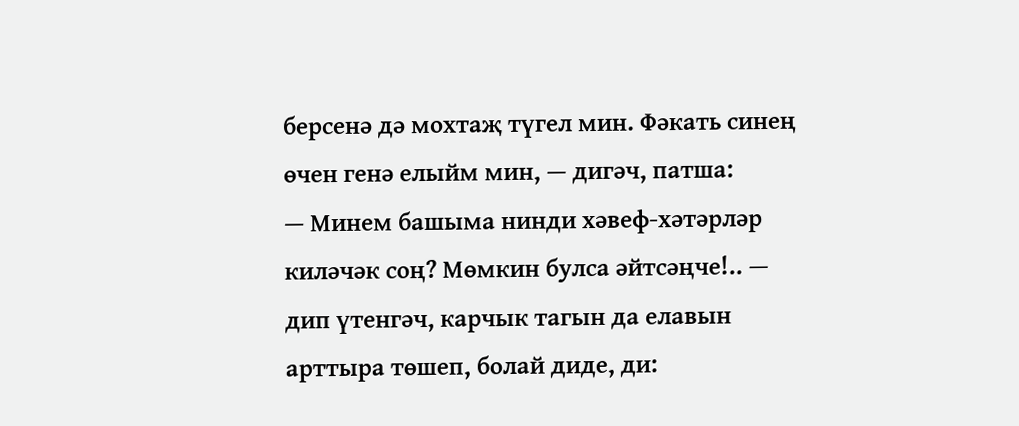берсенә дә мохтаҗ түгел мин. Фәкать синең өчен генә елыйм мин, — дигәч, патша:
— Минем башыма нинди хәвеф-хәтәрләр киләчәк соң? Мөмкин булса әйтсәңче!.. — дип үтенгәч, карчык тагын да елавын арттыра төшеп, болай диде, ди: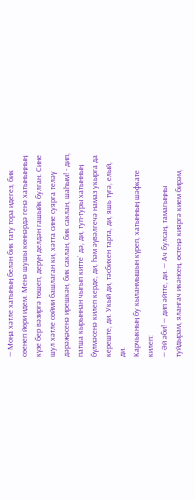— Моңа хәтле хатының белән бик тату тора идегез, бик сөенеп йөри идем. Менә шушы көннәрдә генә хатыныңның күзе бер вәзиргә төшеп, дерүн делдән гашыйк булган. Сине шул хәтле сөйми башлаган ки, хәтта сине суярга теләү дәрәҗәсенә ирешкән, бик саклан, бик саклан, шаһым! - дип, патша кырыннан чыгып китте` дә, ди, туп-туры хатынның бүлмәсенә килеп керде, ди, һәм әүвәлгечә намаз укырга да кереште, ди. Укый ди, тәсбихен тарта, ди, яшь түгә, елый, ди.
Карчыкның бу кыланмышын күреп, хатынның шәфкате килеп:
— Әй әби! — дип әйтте, ди. — Ач булсаң, тамагыңны туйдырам, ялангач икәнсең, өстеңә кияргә кием бирәм,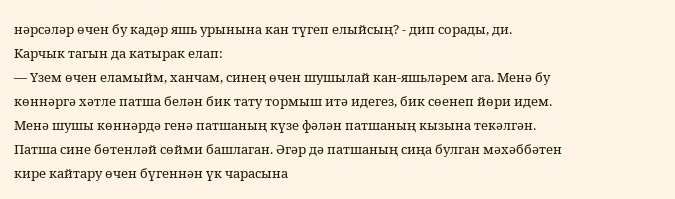нәрсәләр өчен бу кадәр яшь урынына кан түгеп елыйсың? - дип сорады, ди.
Карчык тагын да катырак елап:
— Үзем өчен еламыйм, ханчам, синең өчен шушылай кан-яшьләрем ага. Менә бу көннәргә хәтле патша белән бик тату тормыш итә идегез, бик сөенеп йөри идем. Менә шушы көннәрдә генә патшаның күзе фәлән патшаның кызына текәлгән. Патша сине бөтенләй сөйми башлаган. Әгәр дә патшаның сиңа булган мәхәббәтен кире кайтару өчен бүгеннән үк чарасына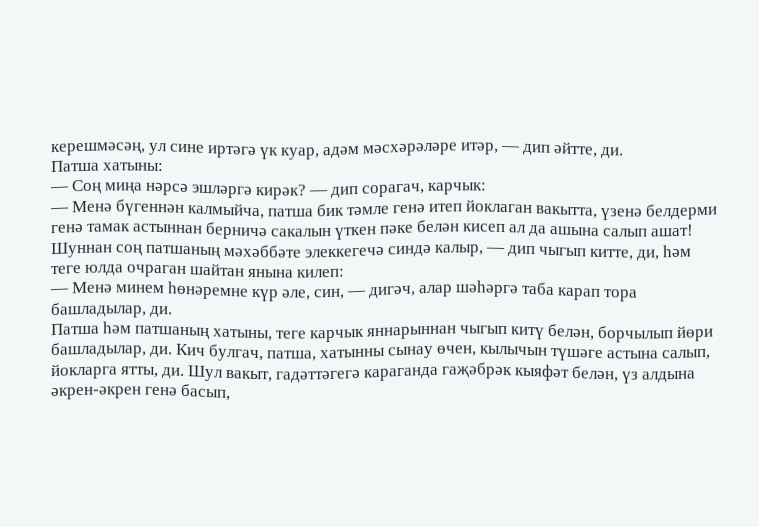керешмәсәң, ул сине иртәгә үк куар, адәм мәсхәрәләре итәр, — дип әйтте, ди.
Патша хатыны:
— Соң миңа нәрсә эшләргә кирәк? — дип сорагач, карчык:
— Менә бүгеннән калмыйча, патша бик тәмле генә итеп йоклаган вакытта, үзенә белдерми генә тамак астыннан берничә сакалын үткен пәке белән кисеп ал да ашына салып ашат! Шуннан соң патшаның мәхәббәте элеккегечә синдә калыр, — дип чыгып китте, ди, һәм теге юлда очраган шайтан янына килеп:
— Менә минем һөнәремне күр әле, син, — дигәч, алар шәһәргә таба карап тора башладылар, ди.
Патша һәм патшаның хатыны, теге карчык яннарыннан чыгып китү белән, борчылып йөри башладылар, ди. Кич булгач, патша, хатынны сынау өчен, кылычын түшәге астына салып, йокларга ятты, ди. Шул вакыт, гадәттәгегә караганда гаҗәбрәк кыяфәт белән, үз алдына әкрен-әкрен генә басып,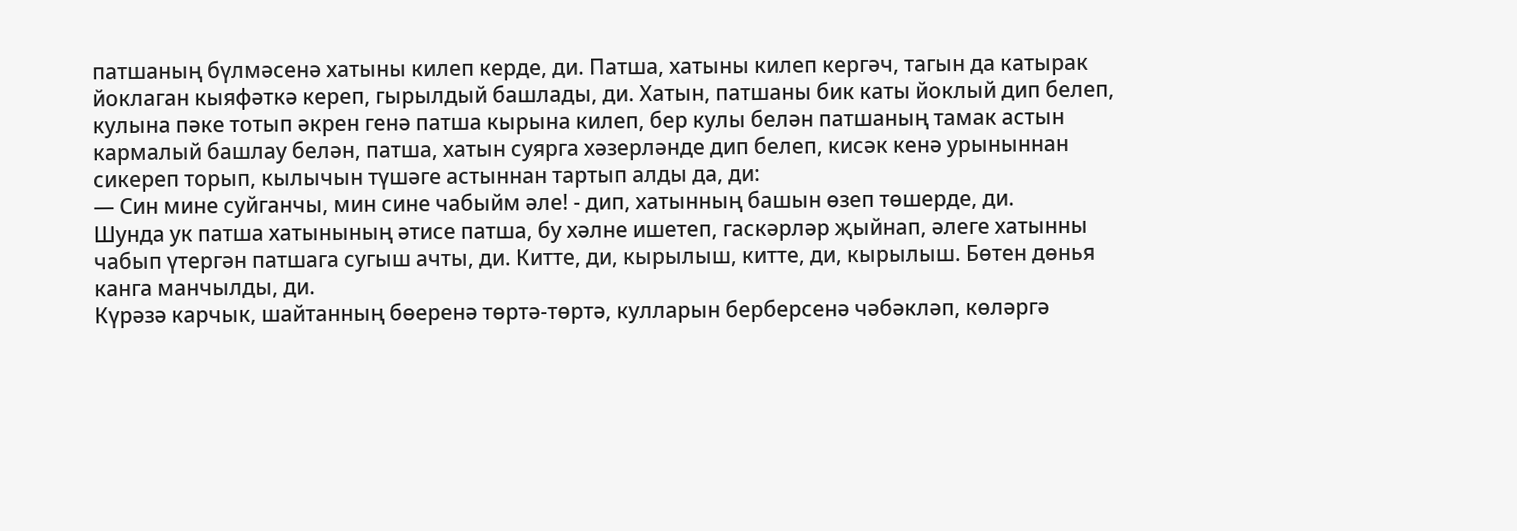патшаның бүлмәсенә хатыны килеп керде, ди. Патша, хатыны килеп кергәч, тагын да катырак йоклаган кыяфәткә кереп, гырылдый башлады, ди. Хатын, патшаны бик каты йоклый дип белеп, кулына пәке тотып әкрен генә патша кырына килеп, бер кулы белән патшаның тамак астын кармалый башлау белән, патша, хатын суярга хәзерләнде дип белеп, кисәк кенә урыныннан сикереп торып, кылычын түшәге астыннан тартып алды да, ди:
— Син мине суйганчы, мин сине чабыйм әле! - дип, хатынның башын өзеп төшерде, ди.
Шунда ук патша хатынының әтисе патша, бу хәлне ишетеп, гаскәрләр җыйнап, әлеге хатынны чабып үтергән патшага сугыш ачты, ди. Китте, ди, кырылыш, китте, ди, кырылыш. Бөтен дөнья канга манчылды, ди.
Күрәзә карчык, шайтанның бөеренә төртә-төртә, кулларын берберсенә чәбәкләп, көләргә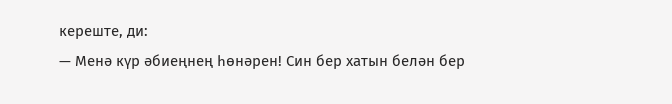кереште, ди:
— Менә күр әбиеңнең һөнәрен! Син бер хатын белән бер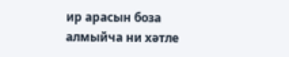ир арасын боза алмыйча ни хәтле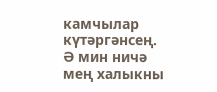камчылар күтәргәнсең. Ә мин ничә мең халыкны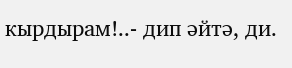кырдырам!..- дип әйтә, ди.